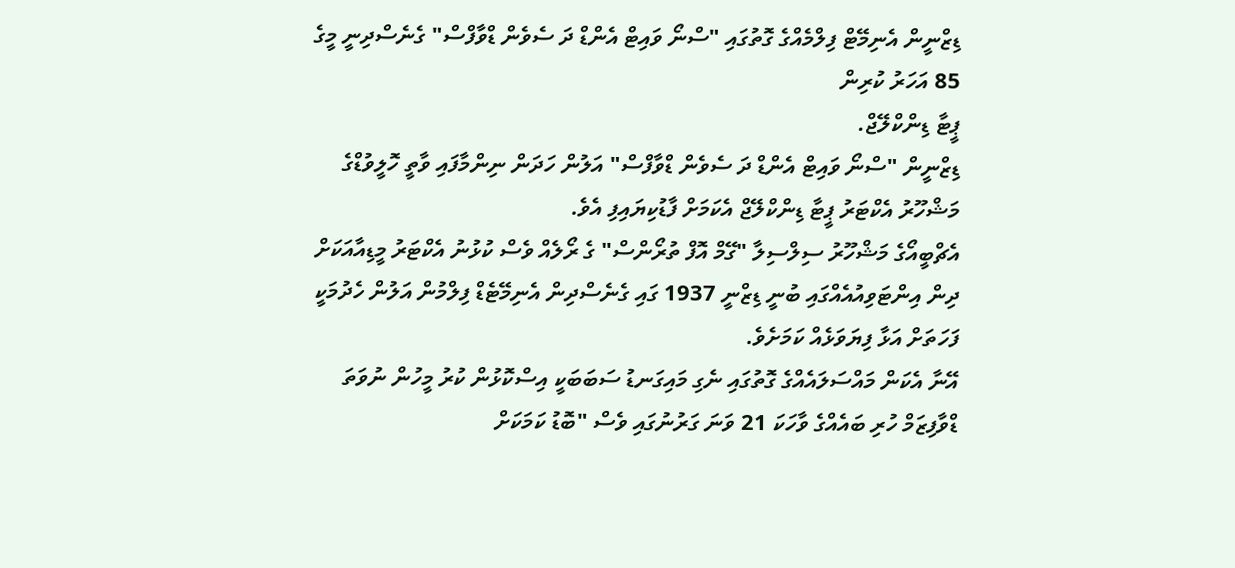ޑިޒްނީން އެނިމޭޓް ފިލްމެއްގެ ގޮތުގައި "ސްނޯ ވައިޓް އެންޑް ދަ ސެވެން ޑްވާފްސް" ގެނެސްދިނީ މީގެ 85 އަހަރު ކުރިން
ޕީޓާ ޑިންކްލޭޖް.
ޑިޒްނީން "ސްނޯ ވައިޓް އެންޑް ދަ ސެވެން ޑްވާފްސް" އަލުން ހަދަން ނިންމާފައި ވާތީ ހޮލީވުޑްގެ މަޝްހޫރު އެކްޓަރު ޕީޓާ ޑިންކްލޭޖް އެކަމަށް ފާޑުކިޔައިފި އެވެ.
އެޗްބީއޯގެ މަޝްހޫރު ސިލްސިލާ "ގޭމް އޮފް ތުރޯންސް" ގެ ރޯލެއް ވެސް ކުޅުނު އެކްޓަރު މީޑިއާއަކަށް ދިން އިންޓަވިއުއެއްގައި ބުނީ ޑިޒްނީ 1937 ގައި ގެނެސްދިން އެނިމޭޓެޑް ފިލްމުން އަލުން ހެދުމަކީ ފަހަތަށް އަޅާ ފިޔަވަޅެއް ކަމަށެވެ.
އޭނާ އެކަން މައްސަލައެއްގެ ގޮތުގައި ނެގި މައިގަނޑު ސަބަބަކީ އިސްކޮޅުން ކުރު މީހުން ނުވަތަ ޑްވާފިޒަމް ހުރި ބައެއްގެ ވާހަކަ 21 ވަނަ ގަރުނުގައި ވެސް "ބޮޑު ކަމަކަށް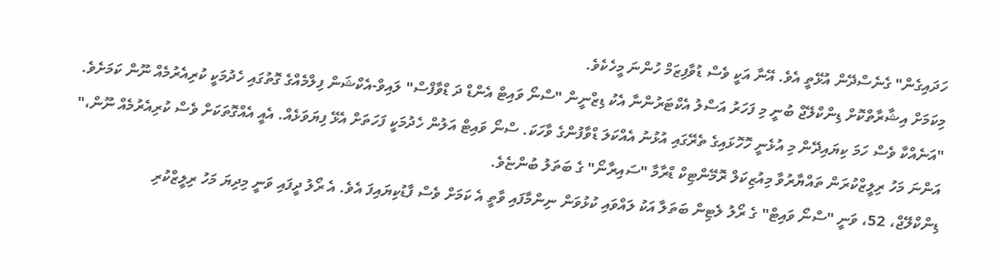ހަދައިގެން" ގެނެސްދޭން އުޅޭތީ އެވެ. އޭނާ އަކީ ވެސް ޑުވާފިޒަމް ހުންނަ މީހެކެވެ.
މިކަމަށް އިޝާރާތްކޮށް ޑިންކްލޭޖް ބުނީ މި ފަހަރު އަސްލު އެކްޓަރުންނާ އެކު ޑިޒްނީން "ސްނޯ ވައިޓް އެންޑް ދަ ޑްވާފްސް" ލައިވް-އެކްޝަން ފިލްމެއްގެ ގޮތުގައި ހެދުމަކީ ކުރިއެރުމެއް ނޫން ކަމަށެވެ.
"އަނެއްކާ ވެސް ހަމަ ކިޔައިދޭން މި އުޅެނީ ހޮހޮޅައިގެ ތެރޭގައި އުޅުނު އެއްކަލަ ޑްވާފުންގެ ވާހަކަ. ސްނޯ ވައިޓް އަލުން ހެދުމަކީ ފަހަތަށް އެޅޭ ފިޔަވަޅެއް. އެއީ އެއްގޮތަކަށް ވެސް ކުރިއެރުމެއް ނޫން،" އަންނަ މަހު ރިލީޒްކުރަން ތައްޔާރުވާ މިއުޒިކަލް ރޮމޭންޓިކް ޑްރާމާ "ސައިރާނޯ" ގެ ބަތަލު ބުންޏެވެ.
ޑިންކްލޭޖް، 52، ވަނީ "ސްނޯ ވައިޓް" ގެ ރޯލު ލެޓިން ބަތަލާ އަކު ލައްވައި ކުޅުވަން ނިންމާފައި ވާތީ އެ ކަމަށް ވެސް ފާޑުކިޔައިފަ އެވެ. އެ ރޯލު ދީފައި ވަނީ މިދިޔަ މަހު ރިލީޒްކުރި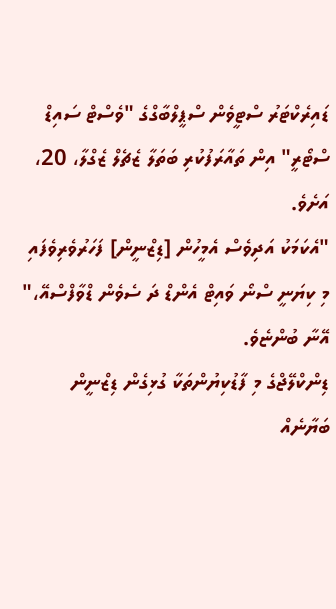ޑައިރެކްޓަރު ސްޓީވެން ސްޕީލްބާގްގެ "ވެސްޓް ސައިޑް ސްޓޯރީ" އިން ތައާރަފުކުރި ބަތަލާ ޒެޗެލް ޒެގްލާ، 20، އަށެވެ.
"އެކަމަކު އަދިވެސް އެމީހުން [ޑިޒްނީން] ފަހަރުވެރިވެފައި މި ކިޔަނީ ސްނޯ ވައިޓް އެންޑް ދަ ސެވެން ޑްވާފްސްއޭ،" އޭނާ ބުންޏެވެ.
ޑިންކްލޭޖްގެ މި ފާޑުކިޔުންތަކާ ގުޅިގެން ޑިޒްނީން ބަޔާނެއް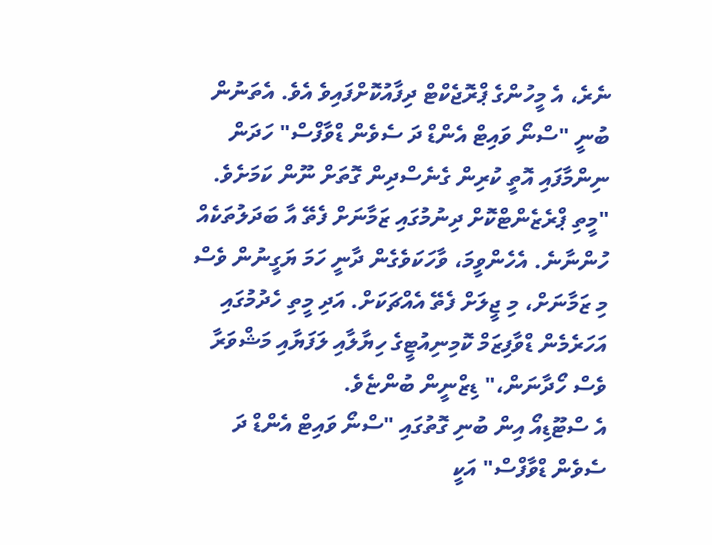ނެރެ، އެ މީހުންގެ ޕްރޮޖެކްޓް ދިފާއުކޮށްފައިވެ އެވެ. އެތަނުން ބުނީ "ސްނޯ ވައިޓް އެންޑް ދަ ސެވެން ޑްވާފްސް" ހަދަން ނިންމާފައި އޮތީ ކުރިން ގެނެސްދިން ގޮތަށް ނޫން ކަމަށެވެ.
"މީތި ޕްރެޒެންޓްކޮށް ދިނުމުގައި ޒަމާނަށް ފެތޭ އާ ބަދަލުތަކެއް ހުންނާނެ. އެހެންވީމަ، ވާހަކަވެގެން ދާނީ ހަމަ ޔަގީނުން ވެސް މި ޒަމާނަށް، މި ޖީލަށް ފެތޭ އެއްޗަކަށް. އަދި މީތި ހެދުމުގައި އަހަރެމެން ޑްވާފިޒަމް ކޮމިނިއުޓީގެ ހިޔާލާއި ލަފަޔާއި މަޝްވަރާ ވެސް ހޯދާނަން،" ޑިޒްނީން ބުންޏެވެ.
އެ ސްޓޫޑިއޯ އިން ބުނި ގޮތުގައި "ސްނޯ ވައިޓް އެންޑް ދަ ސެވެން ޑްވާފްސް" އަކީ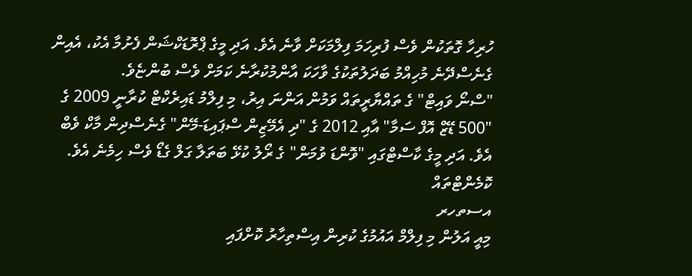ހުރިހާ ގޮތަކުން ވެސް ފުރިހަމަ ފިލްމަކަށް ވާނެ އެވެ. އަދި މީގެ ޕްރޮޑަކްޝަން ފެށުމާ އެކު، އެއިން ގެނެސްދޭނެ މުހިއްމު ބަދަލުތަކުގެ ވާހަކަ އާންމުކުރާނެ ކަމަށް ވެސް ބުންޏެވެ.
"ސްނޯ ވައިޓް" ގެ ތައްޔާރީތައް ވަމުން އަންނަ އިރު، މި ފިލްމު ޑައިރެކްޓް ކުރާނީ 2009 ގެ "500 ޑޭޒް އޮފް ސަމާ" އާއި 2012 ގެ "ދި އެމޭޒިން ސްޕައިޑަ-މޭން" ގެނެސްދިން މާކް ވެބް އެވެ. އަދި މީގެ ކާސްޓްގައި "ވޮންޑަ ވުމަން" ގެ ރޯލު ކުޅޭ ބަތަލާ ގަލް ގެޑޯ ވެސް ހިމެނެ އެވެ.
ކޮމެންޓްތައް
އސތހރ
މިއީ އަލުން މި ފިލްމް އައުމުގެ ކުރިން އިސްތިހާރު ކޮށްފައި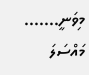މިވަނީ....... މައްސަލަ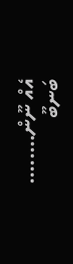އެއް ނޫން........
ބަނބޫ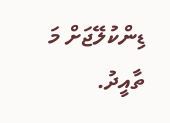ޑިންކުލޭޖަށް މަ ތާއީދު.